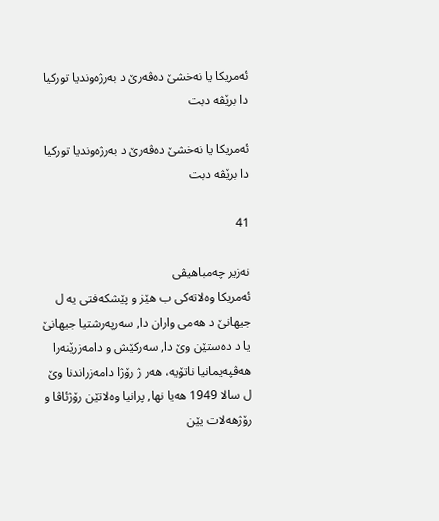ئه‌مریكا یا نه‌خشێ ده‌ڤه‌رێ د به‌رژه‌وندیا توركیا دا برێڤه‌ دبت

ئه‌مریكا یا نه‌خشێ ده‌ڤه‌رێ د به‌رژه‌وندیا توركیا دا برێڤه‌ دبت

41

نه‌زیر چه‌مباهیڤى
ئه‌مریكا وه‌لاته‌كى ب هێز و پێشكه‌فتى یه‌ ل جیهانێ د هه‌مى واران دا, سه‌رپه‌رشتیا جیهانێ یا د ده‌ستێن وێ دا, سه‌ركێش و دامه‌زرێنه‌را هه‌ڤپه‌یمانیا ناتۆیه‌، هه‌ر ژ رۆژا دامه‌زراندنا وێ ل سالا 1949 هه‌یا نها, پرانیا وه‌لاتێن رۆژئاڤا و رۆژهه‌لات یێن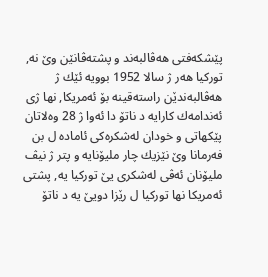پێشكه‌فتى هه‌ڤالبه‌ند و پشته‌ڤانێن وێ نه‌, توركیا هه‌ر ژ سالا 1952 بوویه‌ ئێك ژ هه‌ڤالبه‌ندێن راسته‌قینه‌ بۆ ئه‌مریكا, نها ژى ئه‌ندامه‌ك كارایه‌ د ناتۆ دا ئه‌وا ژ 28 وه‌لاتان پێكهاتى و خودان له‌شكره‌كى ئاماده‌ ل بن فه‌رمانا وێ نێزیك چار ملیۆنایه‌ و پتر ژ نیڤ ملیۆنان ئه‌ڤى له‌شكرى یێ توركیا یه‌, پشتى ئه‌مریكا نها توركیا ل رێزا دویێ یه‌ د ناتۆ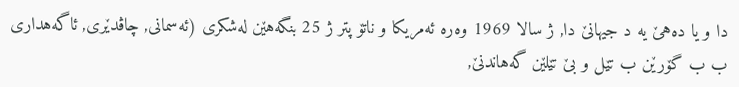دا و یا ده‌هێ یه‌ د جیهانێ دا, ژ سالا 1969 وه‌ره‌ ئه‌مریكا و ناتۆ پتر ژ 25 بنگه‌هێن له‌شكرى (ئه‌سمانى, چاڤدێرى, ئاگه‌هدارى ب ب گۆرێن ب تێل و بێ تێلێن گه‌هاندنێ,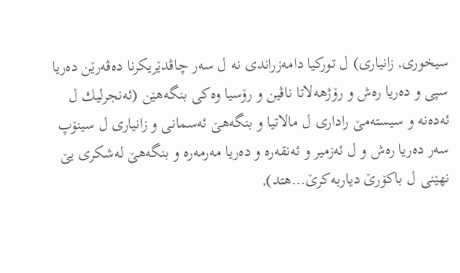سیخورى, زانیارى) ل توركیا دامه‌زراندى نه‌ ل سه‌ر چاڤدێریكرنا ده‌ڤه‌رێن ده‌ریا سپى و ده‌ریا ره‌ش و رۆژهه‌لاتا ناڤین و رۆسیا وه‌كى بنگه‌هێن (ئه‌نجرلیك ل ئه‌ده‌نه‌ و سیسته‌مێ رادارى ل مالاتیا و بنگه‌هێ ئه‌سمانى و زانیارى ل سینۆپ سه‌ر ده‌ریا ره‌ش و ل ئه‌زمیر و ئه‌نقه‌ره‌ و ده‌ریا مه‌رمه‌ره‌ و بنگه‌هێ له‌شكرى یێ نهێنى ل باكۆرێ دیاربه‌كرێ…هتد),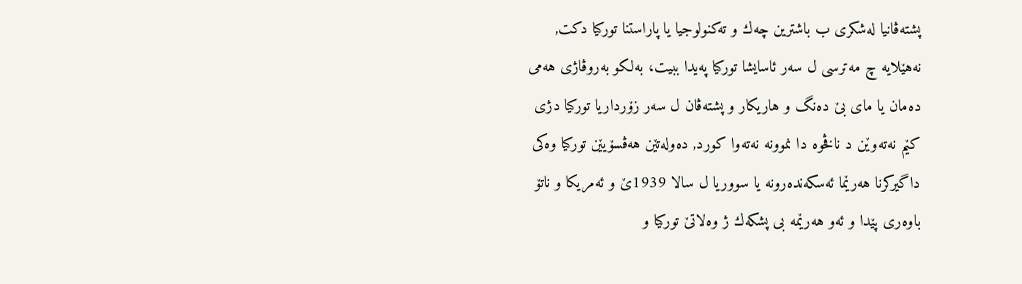پشته‌ڤانیا له‌شكرى ب باشترین چه‌ك و ته‌كنولوجیا یا پاراستنا توركیا دكت, نه‌هێلایه‌ چ مه‌ترسى ل سه‌ر ئاسایشا توركیا په‌یدا ببیت، به‌لكو به‌روڤاژى هه‌مى ده‌مان یا ماى بێ ده‌نگ و هاریكار و پشته‌ڤان ل سه‌ر زۆرداریا توركیا دژى كێم نه‌ته‌وێن د ناڤخوه‌ دا نموونه‌ نه‌ته‌وا كورد, ده‌وله‌تێن هه‌ڤسۆیێن توركیا وه‌كى داگیركرنا هه‌رێما ئه‌سكه‌نده‌رونه‌ یا سووریا ل سالا 1939ێ و ئه‌مریكا و ناتۆ باوه‌رى پێدا و ئه‌و هه‌رێمه‌ بى پشكه‌ك ژ وه‌لاتێ توركیا و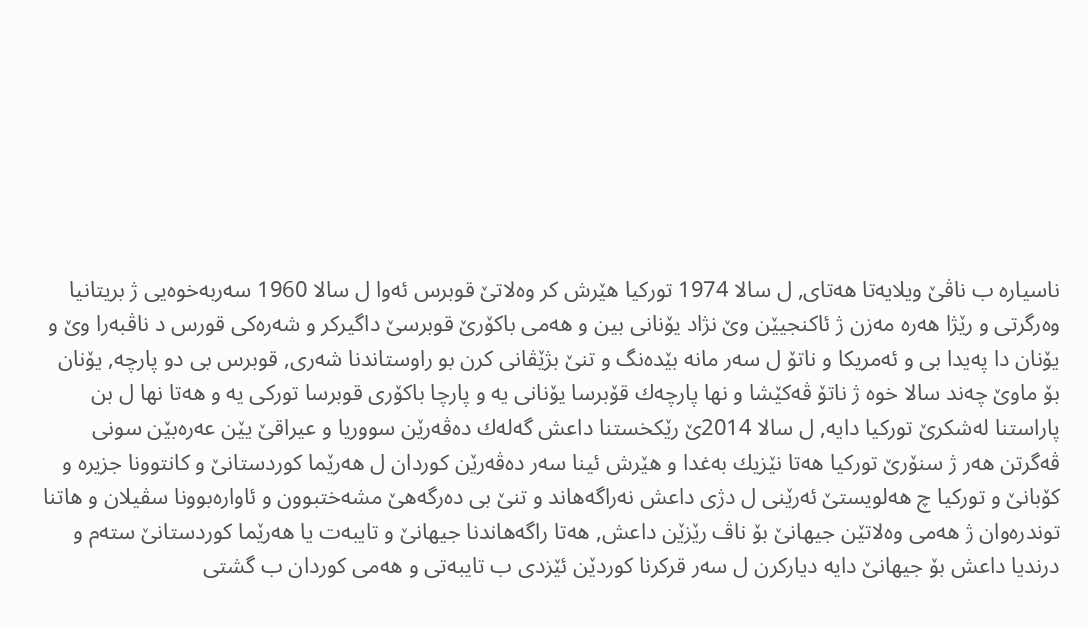ناسیاره‌ ب ناڤێ ویلایه‌تا هه‌تاى, ل سالا 1974 توركیا هێرش كر وه‌لاتێ قوبرس ئه‌وا ل سالا 1960 سه‌ربه‌خوه‌یى ژ بریتانیا وه‌رگرتى و رێژا هه‌ره‌ مه‌زن ژ ئاكنجیێن وێ نژاد یۆنانى بین و هه‌مى باكۆرێ قوبرسێ داگیركر و شه‌ره‌كى قورس د ناڤبه‌را وێ و یۆنان دا په‌یدا بى و ئه‌مریكا و ناتۆ ل سه‌ر مانه‌ بێده‌نگ و تنێ بژێڤانى كرن بو راوستاندنا شه‌رى, قوبرس بى دو پارچه‌, یۆنان بۆ ماوێ چه‌ند سالا خوه‌ ژ ناتۆ ڤه‌كێشا و نها پارچه‌ك قۆبرسا یۆنانى یه‌ و پارچا باكۆرى قوبرسا توركى یه‌ و هه‌تا نها ل بن پاراستنا له‌شكرێ توركیا دایه‌, ل سالا 2014ێ رێكخستنا داعش گه‌له‌ك ده‌ڤه‌رێن سووریا و عیراقێ یێن عه‌ره‌بێن سونى ڤه‌گرتن هه‌ر ژ سنۆرێ توركیا هه‌تا نێزیك به‌غدا و هێرش ئینا سه‌ر ده‌ڤه‌رێن كوردان ل هه‌رێما كوردستانێ و كانتوونا جزیره‌ و كۆبانێ و توركیا چ هه‌لویستێ ئه‌رێنى ل دژى داعش نه‌راگه‌هاند و تنێ بى ده‌رگه‌هێ مشه‌ختبوون و ئاواره‌بوونا سڤیلان و هاتنا توندره‌وان ژ هه‌مى وه‌لاتێن جیهانێ بۆ ناڤ رێزێن داعش, هه‌تا راگه‌هاندنا جیهانێ و تایبه‌ت یا هه‌رێما كوردستانێ سته‌م و درندیا داعش بۆ جیهانێ دایه‌ دیاركرن ل سه‌ر قركرنا كوردێن ئێزدى ب تایبه‌تى و هه‌مى كوردان ب گشتى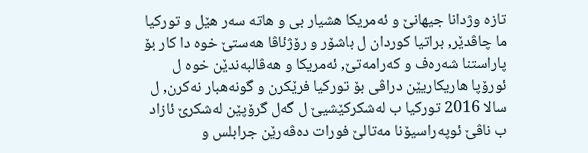تازه‌ وژدانا جیهانێ و ئه‌مریكا هشیار بى و هاته‌ سه‌ر هێل و توركیا ما چاڤدێر, براتیا كوردان ل باشۆر و رۆژئاڤا هه‌ستێ خوه‌ دا كار بۆ پاراستنا شه‌ره‌ف و كه‌رامه‌تێ, ئه‌مریكا و هه‌ڤالبه‌ندێن خوه‌ ل ئورۆپا هاریكاریێن دراڤى بۆ توركیا فرێكرن و گونه‌هبار نه‌كرن, ل سالا 2016 توركیا ب له‌شكركێشیێ ل گه‌ل گرۆپێن له‌شكرێ ئازاد ب ناڤێ ئوپه‌راسیۆنا مه‌تالێ فورات ده‌ڤه‌رێن جرابلس و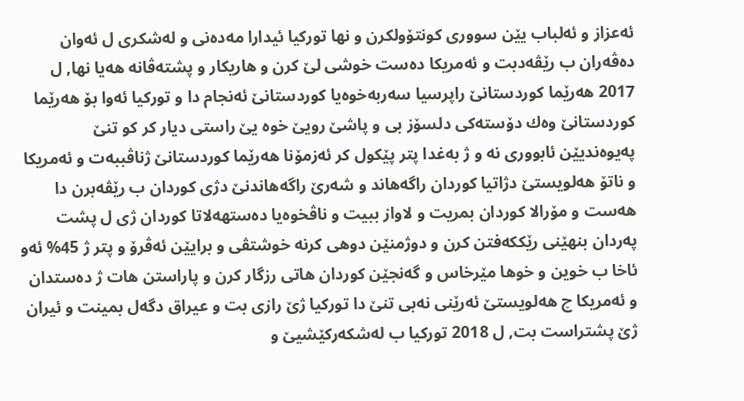ئه‌عزاز و ئه‌لباب یێن سوورى كونتۆولكرن و نها توركیا ئیدارا مه‌ده‌نى و له‌شكرى ل ئه‌وان ده‌ڤه‌ران ب رێڤه‌دبت و ئه‌مریكا ده‌ست خوشى لێ كرن و هاریكار و پشته‌ڤانه‌ هه‌یا نها, ل 2017 هه‌رێما كوردستانێ راپرسیا سه‌ربه‌خوه‌یا كوردستانێ ئه‌نجام دا و توركیا ئه‌وا بۆ هه‌رێما كوردستانێ وه‌ك دۆسته‌كى دلسۆز بى و پاشێ رویێ خوه‌ یێ راستى دیار كر كو تنێ په‌یوه‌ندیێن ئابوورى نه‌ و ژ به‌غدا پتر پێكول كر ئه‌زمۆنا هه‌رێما كوردستانێ ژناڤببه‌ت و ئه‌مریكا و ناتۆ هه‌لویستێ دژاتیا كوردان راگه‌هاند و شه‌رێ راگه‌هاندنێ دژى كوردان ب رێڤه‌برن دا هه‌ست و مۆرالا كوردان بمریت و لاواز ببیت و ناڤخوه‌یا ده‌ستهه‌لاتا كوردان ژى ل پشت په‌ردان بنهێنى رێككه‌فتن كرن و دوژمنێن دوهى كرنه‌ خوشتڤى و برایێن ئه‌ڤرۆ و پتر ژ 45% ئه‌و ئاخا ب خوین و خوها مێرخاس و گه‌نجێن كوردان هاتى رزگار كرن و پاراستن هات ژ ده‌ستدان و ئه‌مریكا چ هه‌لویستێ ئه‌رێنى نه‌بى تنێ دا توركیا ژێ رازى بت و عیراق دگه‌ل بمینت و ئیران ژێ پشتراست بت, ل 2018 توركیا ب له‌شكه‌ركێشیێ و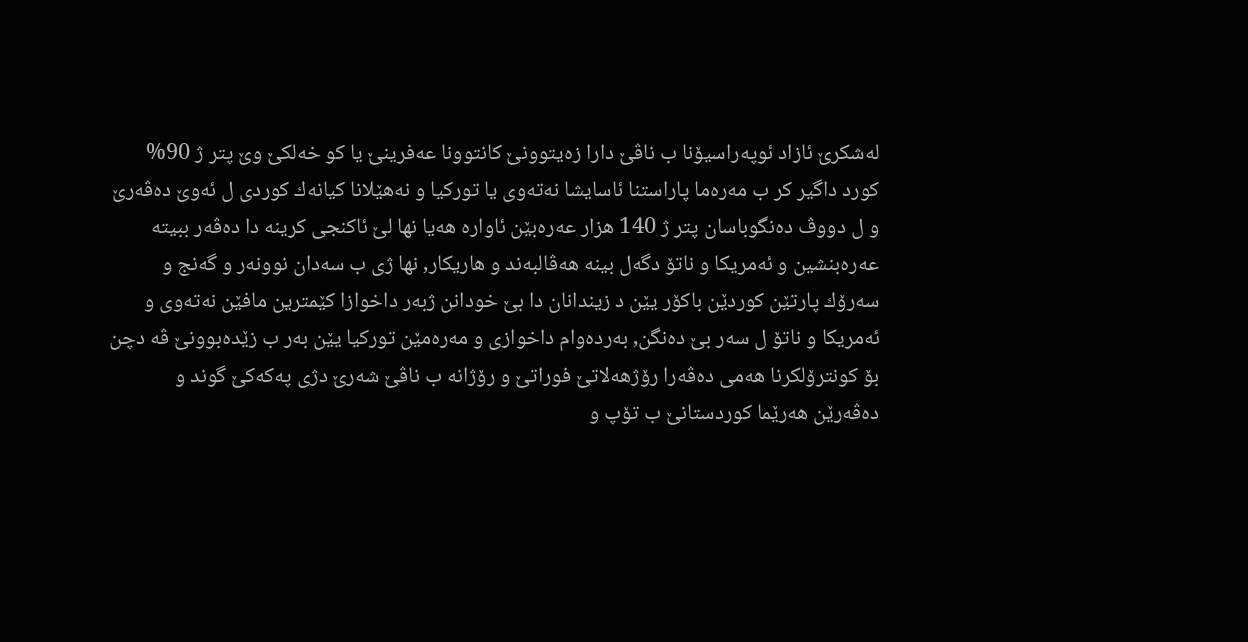له‌شكرێ ئازاد ئوپه‌راسیۆنا ب ناڤێ دارا زه‌یتوونێ كانتوونا عه‌فرینێ یا كو خه‌لكێ وێ پتر ژ 90% كورد داگیر كر ب مه‌ره‌ما پاراستنا ئاسایشا نه‌ته‌وى یا توركیا و نه‌هێلانا كیانه‌ك كوردى ل ئه‌وێ ده‌ڤه‌رێ و ل دووڤ ده‌نگوباسان پتر ژ 140 هزار عه‌ره‌بێن ئاواره‌ هه‌یا نها لێ ئاكنجى كرینه‌ دا ده‌ڤه‌ر ببیته‌ عه‌ره‌بنشین و ئه‌مریكا و ناتۆ دگه‌ل بینه‌ هه‌ڤالبه‌ند و هاریكار, نها ژى ب سه‌دان نوونه‌ر و گه‌نج و سه‌رۆك پارتێن كوردێن باكۆر یێن د زیندانان دا بێ خودانن ژبه‌ر داخوازا كێمترین مافێن نه‌ته‌وى و ئه‌مریكا و ناتۆ ل سه‌ر بێ ده‌نگن, به‌رده‌وام داخوازى و مه‌ره‌مێن توركیا یێن به‌ر ب زێده‌بوونێ ڤه‌ دچن بۆ كونترۆلكرنا هه‌مى ده‌ڤه‌را رۆژهه‌لاتێ فوراتێ و رۆژانه‌ ب ناڤێ شه‌رێ دژى په‌كه‌كێ گوند و ده‌ڤه‌رێن هه‌رێما كوردستانێ ب تۆپ و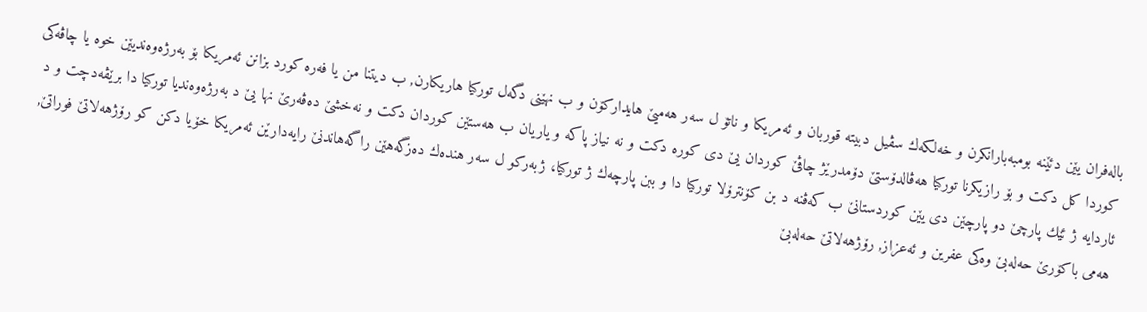باله‌فران یێن دئێنه‌ بومبه‌بارانكرن و خه‌لكه‌ك سڤیل دبیته‌ قوربان و ئه‌مریكا و ناتۆ ل سه‌ر هه‌میێ هایداركۆن و ب نهێنى دگه‌ل توركیا هاریكارن, ب دیتنا من یا فه‌ره‌ كورد بزانن ئه‌مریكا بۆ به‌رژه‌وه‌ندیێن خوه‌ یا چاڤه‌كى كوردا كل دكت و بۆ رازیكرنا توركیا هه‌ڤالدۆستێ دۆمدرێژ چاڤێ كوردان یێ دى كوره‌ دكت و نه‌ نیاز پاكه‌ و یاریان ب هه‌ستێن كوردان دكت و نه‌خشێ ده‌ڤه‌رێ نها یێ د به‌رژه‌وه‌ندیا توركیا دا برێڤه‌دچت و د ئاردایه‌ ژ ئێك پارچێ دو پارچێن دى یێن كوردستانێ ب كه‌ڤنه‌ د بن كۆنترۆلا توركیا دا و ببن پارچه‌ك ژ توركیا، ژبه‌ركو ل سه‌ر هنده‌ك ده‌زگه‌هێن راگه‌هاندنێ رایه‌دارێن ئه‌مریكا خۆیا دكن كو رۆژهه‌لاتێ فوراتێ, هه‌مى باكۆرێ حه‌له‌بێ وه‌كى عفرین و ئه‌عزاز, رۆژهه‌لاتێ حه‌له‌بێ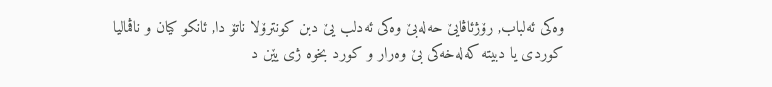وه‌كى ئه‌لباب, رۆژئاڤایێ حه‌له‌بێ وه‌كى ئه‌دلب یێ دبن كونترۆلا ناتۆ دا, ئانكو كیان و ناڤمالیا كوردى یا دبیته‌ كه‌له‌خه‌كى بێ وه‌رار و كورد بخوه‌ ژى یێن د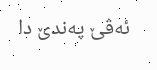ئه‌ڤێ په‌ندێ دا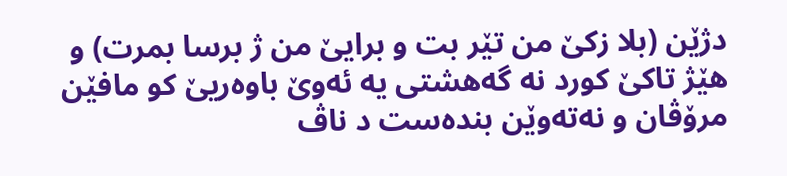دژێن (بلا زكێ من تێر بت و برایێ من ژ برسا بمرت) و هێژ تاكێ كورد نه‌ گه‌هشتى یه‌ ئه‌وێ باوه‌ریێ كو مافێن مرۆڤان و نه‌ته‌وێن بنده‌ست د ناڤ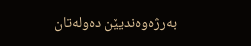به‌رژه‌وه‌ندیێن ده‌وله‌تان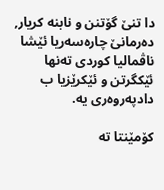دا تنێ گۆتنن و نابنه‌ كریار, ده‌رمانێ چاره‌سه‌ریا ئێشا ناڤمالیا كوردى ته‌نها ئێكگرتن و ئێكرێزیا ب دادپه‌روه‌رى یه‌.

کۆمێنتا تە